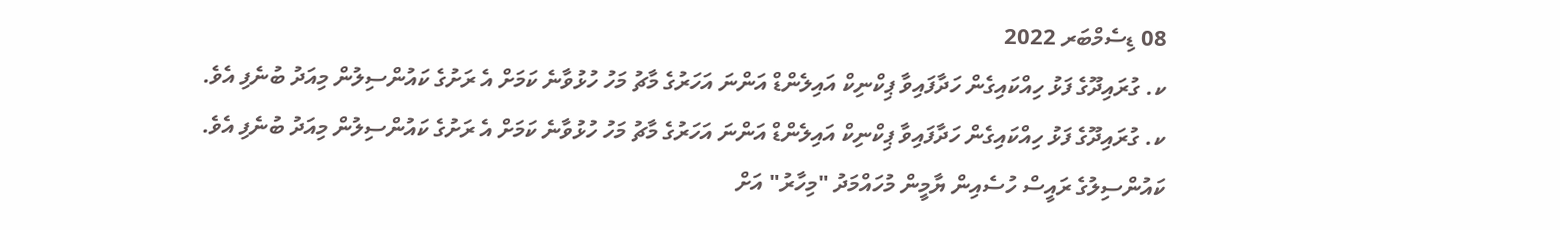08 ޑިސެމްބަރ 2022
ކ. ގުރައިދޫގެ ފަޅު ހިއްކައިގެން ހަދާފައިވާ ޕިކްނިކް އައިލެންޑް އަންނަ އަހަރުގެ މާޗު މަހު ހުޅުވާނެ ކަމަށް އެ ރަށުގެ ކައުންސިލުން މިއަދު ބުނެފި އެވެ.
ކ. ގުރައިދޫގެ ފަޅު ހިއްކައިގެން ހަދާފައިވާ ޕިކްނިކް އައިލެންޑް އަންނަ އަހަރުގެ މާޗު މަހު ހުޅުވާނެ ކަމަށް އެ ރަށުގެ ކައުންސިލުން މިއަދު ބުނެފި އެވެ.
ކައުންސިލުގެ ރައީސް ހުސެއިން ޔާމީން މުހައްމަދު "މިހާރު" އަށް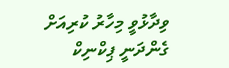ވިދާޅުވީ މިހާރު ކުރިއަށް ގެންދަނީ ޕިކްނިކް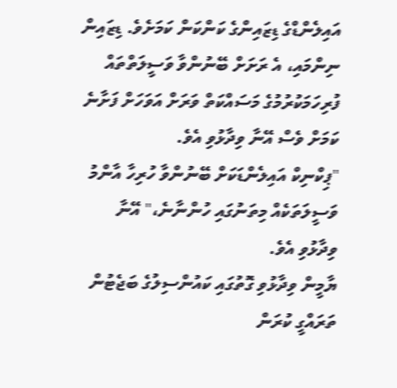އައިލެންޑްގެ ޑިޒައިންގެ ކަންކަން ކަމަށެވެ. ޑިޒައިން ނިންމައި، އެ ރަށަށް ބޭނުންވާ ވަސީލަތްތައް ފުރިހަމަކުރުމުގެ މަސައްކަތް ވަރަށް އަވަހަށް ފަށާނެ ކަމަށް ވެސް އޭނާ ވިދާޅުވި އެވެ.
"ޕިކްނިކް އައިލެންޑަކަށް ބޭނުންވާ ހުރިހާ އާންމު ވަސީލަތަކެއް މިތަނުގައި ހުންނާނެ،" އޭނާ ވިދާޅުވި އެވެ.
ޔާމީން ވިދާޅުވި ގޮތުގައި ކައުންސިލުގެ ބަޖެޓުން ތަރައްގީ ކުރަން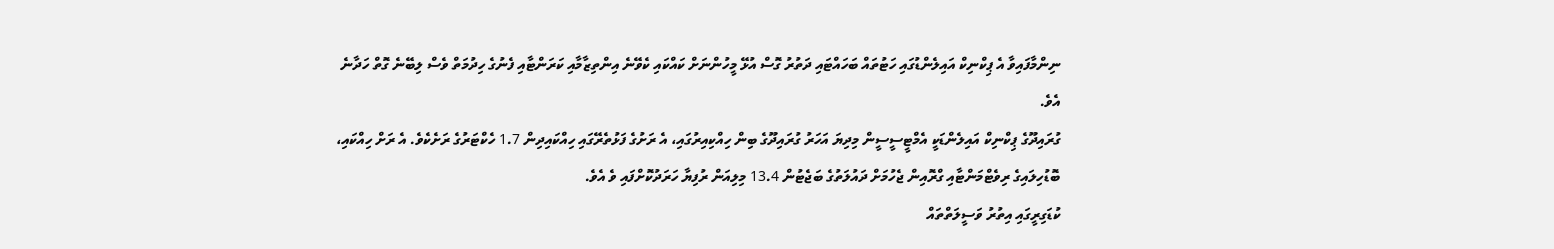ނިންމާފައިވާ އެ ޕިކްނިކް އައިލެންޑުގައި ހަޓުތައް ބަހައްޓައި ދަތުރު ގޮސް އުޅޭ މީހުންނަށް ކައްކައި ކެވޭނެ އިންތިޒާމާއި ކަރަންޓާއި ފެނުގެ ހިދުމަތް ވެސް ލިބޭނެ ގޮތް ހަދާނެ އެވެ.
ގުރައިދޫގެ ޕިކްނިކް އައިލެންޑަކީ އެމްޓީސީސީން މިދިޔަ އަހަރު ގުރައިދޫގެ ބިން ހިއްކިއިރުގައި، އެ ރަށުގެ ފަޅުތެރޭގައި ހިއްކައިދިން 1.7 ހެކްޓަރުގެ ރަށެކެވެ. އެ ރަށް ހިއްކައި، ބޮޑުހިލައިގެ ރިވެޓްމަންޓާއި ގްރޮއިން ޖެހުމަށް ދައުލަތުގެ ބަޖެޓުން 13.4 މިލިއަން ރުފިޔާ ހަރަދުކޮށްފައި ވެ އެވެ.
ކުޑަގިރީގައި އިތުރު ވަސީލަތްތައް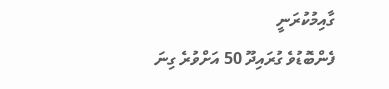ގާއިމުކުރަނީ
ފެންބޮޑުވެ ގުރައިދޫ 50 އަށްވުރެ ގިނަ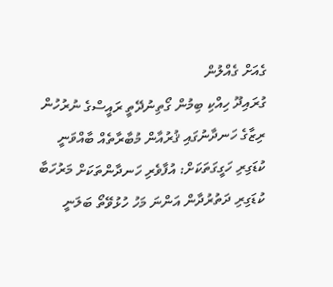ގެއަށް ގެއްލުން
ގުރައިދޫ ހިއްކި ބިމުން ގޯތިނުދޭތީ ރައީސްގެ ނުރުހުން
ރިޒާގެ ހަނދާނުގައި ޤުރުއާން މުބާރާތެއް ބާއްވަނީ
ކުޑަގިރި ހަގީގަތަކަށް: އުފާވެރި ހަނދާންތަކަށް މަރުހަބާ
ކުޑަގިރި ދަތުރުދާން އަންނަ މަހު ހުޅުވޭތޯ ބަލަނީ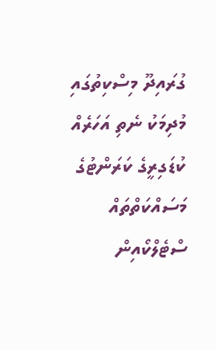ގުރައިދޫ މިސްކިތުގައި މުދިމަކު ނެތި އަހަރެއް
ކުޑަގިރީގެ ކަރަންޓުގެ މަސައްކަތްތައް ސްޓެލްކޯއިން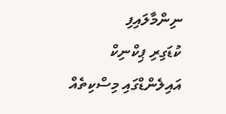ނިންމާލައިފި
ކުޑަގިރި ޕިކްނިކް އައިލެންޑްގައި މިސްކިތެއް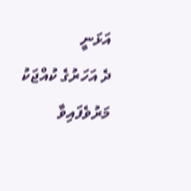އަޅަނީ
ދެ އަހަރުގެ ކުއްޖަކު މަރުވެފައިވާ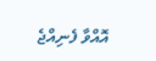އޮއްވާ ފެނިއްޖެ